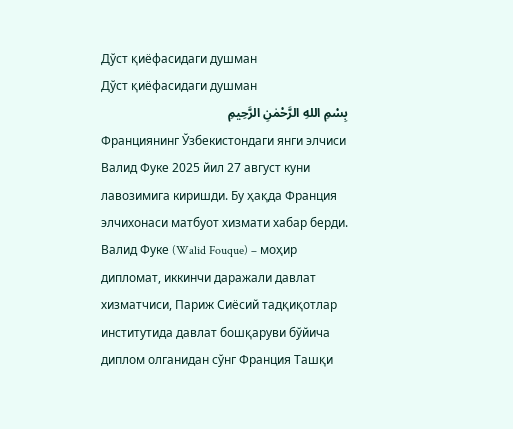Дўст қиёфасидаги душман
Дўст қиёфасидаги душман
بِسْمِ اللهِ الرَّحْمٰنِ الرَّحِيمِ
Франциянинг Ўзбекистондаги янги элчиси Валид Фуке 2025 йил 27 август куни лавозимига киришди. Бу ҳақда Франция элчихонаси матбуот хизмати хабар берди.
Валид Фуке (Walid Fouque) – моҳир дипломат, иккинчи даражали давлат хизматчиси, Париж Сиёсий тадқиқотлар институтида давлат бошқаруви бўйича диплом олганидан сўнг Франция Ташқи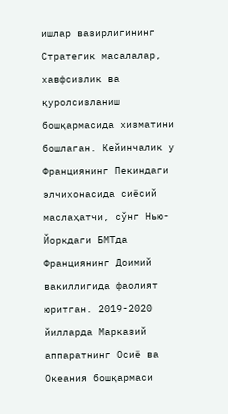ишлар вазирлигининг Стратегик масалалар, хавфсизлик ва қуролсизланиш бошқармасида хизматини бошлаган. Кейинчалик у Франциянинг Пекиндаги элчихонасида сиёсий маслаҳатчи, сўнг Нью-Йоркдаги БМТда Франциянинг Доимий вакиллигида фаолият юритган. 2019-2020 йилларда Марказий аппаратнинг Осиё ва Океания бошқармаси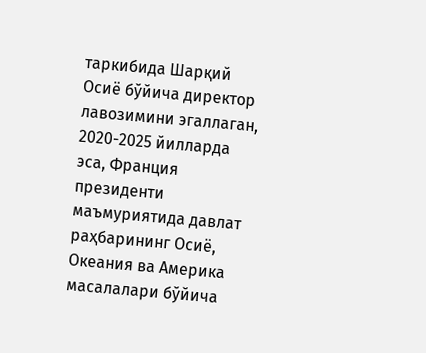таркибида Шарқий Осиё бўйича директор лавозимини эгаллаган, 2020-2025 йилларда эса, Франция президенти маъмуриятида давлат раҳбарининг Осиё, Океания ва Америка масалалари бўйича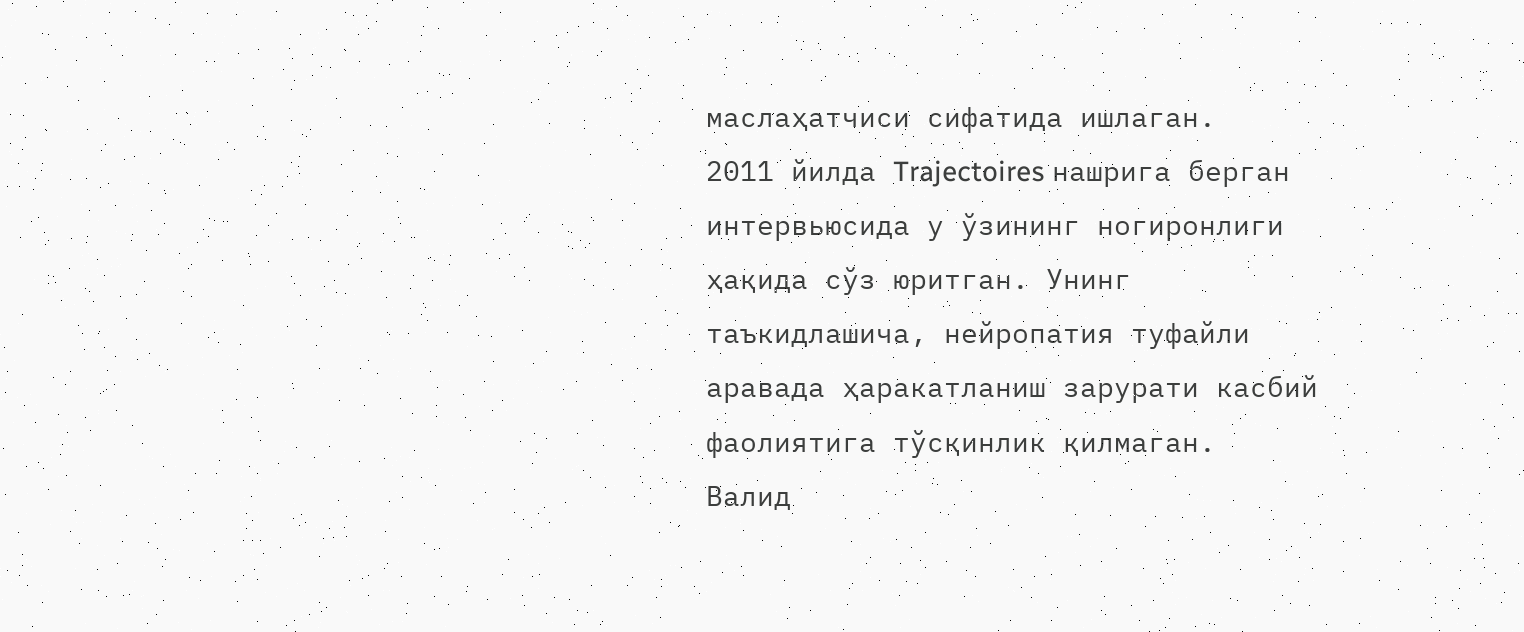маслаҳатчиси сифатида ишлаган.
2011 йилда Trajectoires нашрига берган интервьюсида у ўзининг ногиронлиги ҳақида сўз юритган. Унинг таъкидлашича, нейропатия туфайли аравада ҳаракатланиш зарурати касбий фаолиятига тўсқинлик қилмаган.
Валид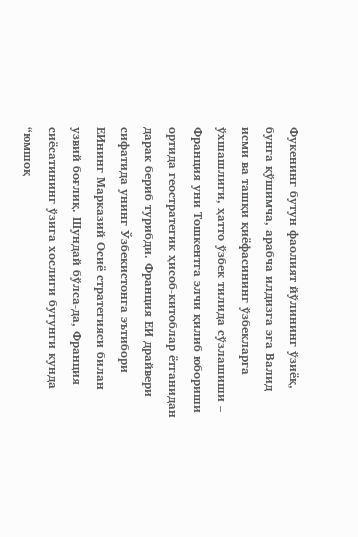Фукенинг бутун фаолият йўлининг ўзиёқ, бунга қўшимча, арабча илдизга эга Валид исми ва ташқи қиёфасининг ўзбекларга ўхшашлиги, ҳатто ўзбек тилида сўзлашиши – Франция уни Тошкентга элчи қилиб юбориши ортида геостратегик ҳисоб-китоблар ётганидан дарак бериб турибди. Франция ЕИ драйвери сифатида унинг Ўзбекистонга эътибори ЕИнинг Марказий Осиё стратегияси билан узвий боғлиқ. Шундай бўлса-да, Франция сиёсатининг ўзига хослиги бугунги кунда “юмшоқ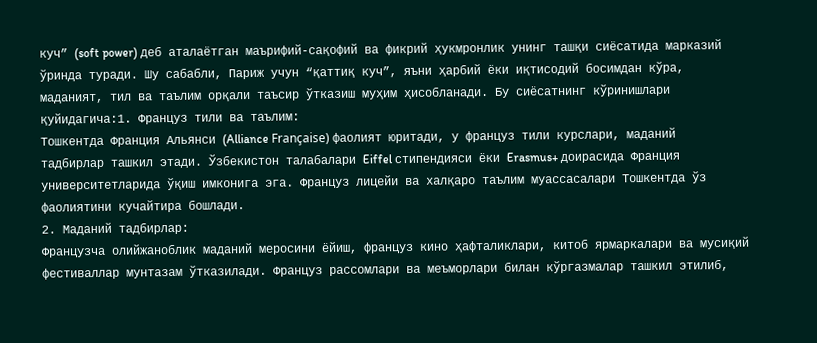куч” (soft power) деб аталаётган маърифий-сақофий ва фикрий ҳукмронлик унинг ташқи сиёсатида марказий ўринда туради. Шу сабабли, Париж учун “қаттиқ куч”, яъни ҳарбий ёки иқтисодий босимдан кўра, маданият, тил ва таълим орқали таъсир ўтказиш муҳим ҳисобланади. Бу сиёсатнинг кўринишлари қуйидагича:1. Француз тили ва таълим:
Тошкентда Франция Альянси (Alliance Française) фаолият юритади, у француз тили курслари, маданий тадбирлар ташкил этади. Ўзбекистон талабалари Eiffel стипендияси ёки Erasmus+ доирасида Франция университетларида ўқиш имконига эга. Француз лицейи ва халқаро таълим муассасалари Тошкентда ўз фаолиятини кучайтира бошлади.
2. Маданий тадбирлар:
Французча олийжаноблик маданий меросини ёйиш, француз кино ҳафталиклари, китоб ярмаркалари ва мусиқий фестиваллар мунтазам ўтказилади. Француз рассомлари ва меъморлари билан кўргазмалар ташкил этилиб,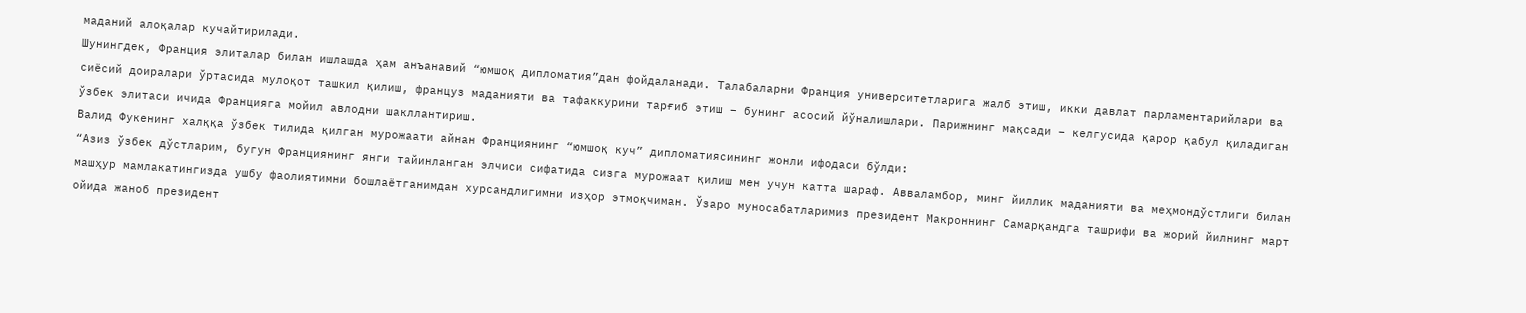маданий алоқалар кучайтирилади.
Шунингдек, Франция элиталар билан ишлашда ҳам анъанавий “юмшоқ дипломатия”дан фойдаланади. Талабаларни Франция университетларига жалб этиш, икки давлат парламентарийлари ва сиёсий доиралари ўртасида мулоқот ташкил қилиш, француз маданияти ва тафаккурини тарғиб этиш – бунинг асосий йўналишлари. Парижнинг мақсади – келгусида қарор қабул қиладиган ўзбек элитаси ичида Францияга мойил авлодни шакллантириш.
Валид Фукенинг халққа ўзбек тилида қилган мурожаати айнан Франциянинг “юмшоқ куч” дипломатиясининг жонли ифодаси бўлди:
“Азиз ўзбек дўстларим, бугун Франциянинг янги тайинланган элчиси сифатида сизга мурожаат қилиш мен учун катта шараф. Авваламбор, минг йиллик маданияти ва меҳмондўстлиги билан машҳур мамлакатингизда ушбу фаолиятимни бошлаётганимдан хурсандлигимни изҳор этмоқчиман. Ўзаро муносабатларимиз президент Макроннинг Самарқандга ташрифи ва жорий йилнинг март ойида жаноб президент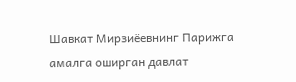Шавкат Мирзиёевнинг Парижга амалга оширган давлат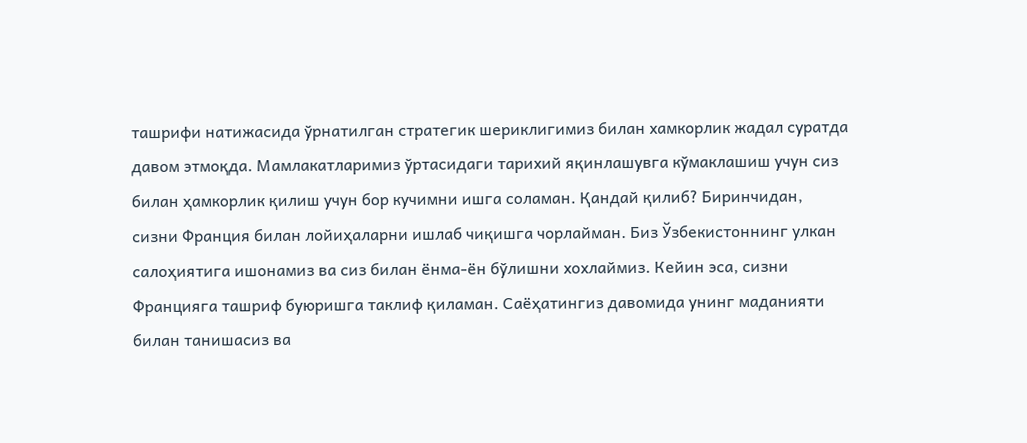ташрифи натижасида ўрнатилган стратегик шериклигимиз билан хамкорлик жадал суратда давом этмоқда. Мамлакатларимиз ўртасидаги тарихий яқинлашувга кўмаклашиш учун сиз билан ҳамкорлик қилиш учун бор кучимни ишга соламан. Қандай қилиб? Биринчидан, сизни Франция билан лойиҳаларни ишлаб чиқишга чорлайман. Биз Ўзбекистоннинг улкан салоҳиятига ишонамиз ва сиз билан ёнма-ён бўлишни хохлаймиз. Кейин эса, сизни Францияга ташриф буюришга таклиф қиламан. Саёҳатингиз давомида унинг маданияти билан танишасиз ва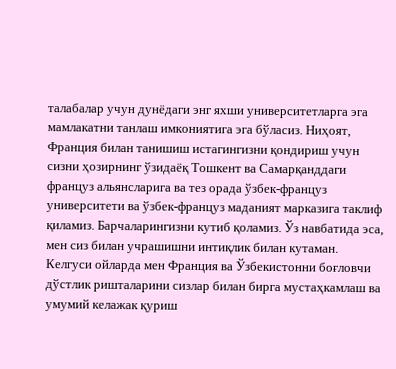талабалар учун дунёдаги энг яхши университетларга эга мамлакатни танлаш имкониятига эга бўласиз. Ниҳоят, Франция билан танишиш истагингизни қондириш учун сизни ҳозирнинг ўзидаёқ Тошкент ва Самарқанддаги француз альянсларига ва тез орада ўзбек-француз университети ва ўзбек-француз маданият марказига таклиф қиламиз. Барчаларингизни кутиб қоламиз. Ўз навбатида эса, мен сиз билан учрашишни интиқлик билан кутаман. Келгуси ойларда мен Франция ва Ўзбекистонни боғловчи дўстлик ришталарини сизлар билан бирга мустаҳкамлаш ва умумий келажак қуриш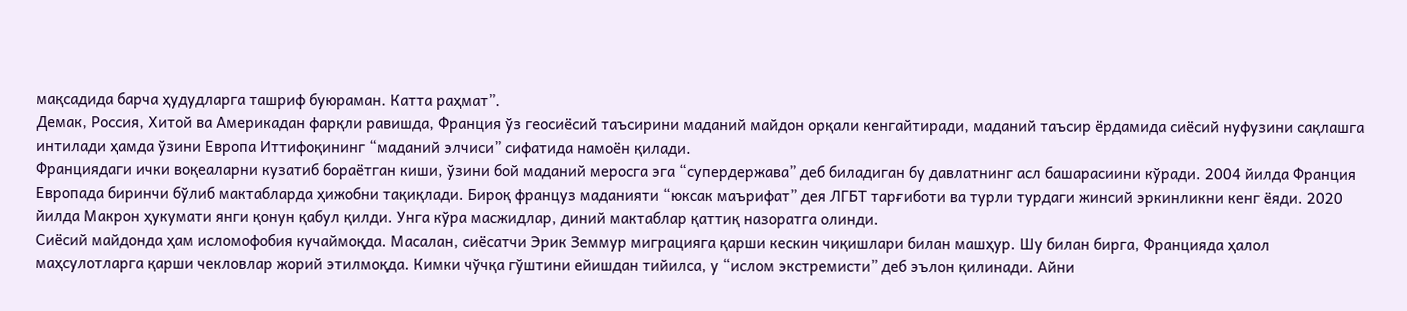мақсадида барча ҳудудларга ташриф буюраман. Катта раҳмат”.
Демак, Россия, Хитой ва Америкадан фарқли равишда, Франция ўз геосиёсий таъсирини маданий майдон орқали кенгайтиради, маданий таъсир ёрдамида сиёсий нуфузини сақлашга интилади ҳамда ўзини Европа Иттифоқининг “маданий элчиси” сифатида намоён қилади.
Франциядаги ички воқеаларни кузатиб бораётган киши, ўзини бой маданий меросга эга “супердержава” деб биладиган бу давлатнинг асл башарасиини кўради. 2004 йилда Франция Европада биринчи бўлиб мактабларда ҳижобни тақиқлади. Бироқ француз маданияти “юксак маърифат” дея ЛГБТ тарғиботи ва турли турдаги жинсий эркинликни кенг ёяди. 2020 йилда Макрон ҳукумати янги қонун қабул қилди. Унга кўра масжидлар, диний мактаблар қаттиқ назоратга олинди.
Сиёсий майдонда ҳам исломофобия кучаймоқда. Масалан, сиёсатчи Эрик Земмур миграцияга қарши кескин чиқишлари билан машҳур. Шу билан бирга, Францияда ҳалол маҳсулотларга қарши чекловлар жорий этилмоқда. Кимки чўчқа гўштини ейишдан тийилса, у “ислом экстремисти” деб эълон қилинади. Айни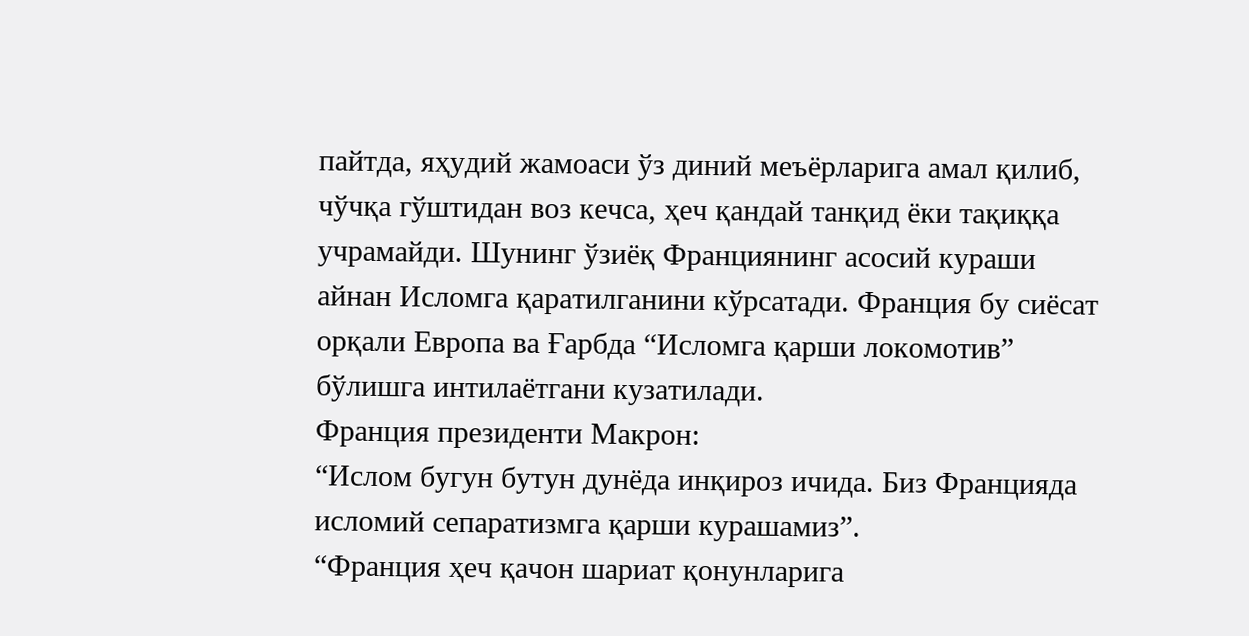пайтда, яҳудий жамоаси ўз диний меъёрларига амал қилиб, чўчқа гўштидан воз кечса, ҳеч қандай танқид ёки тақиққа учрамайди. Шунинг ўзиёқ Франциянинг асосий кураши айнан Исломга қаратилганини кўрсатади. Франция бу сиёсат орқали Европа ва Ғарбда “Исломга қарши локомотив” бўлишга интилаётгани кузатилади.
Франция президенти Макрон:
“Ислом бугун бутун дунёда инқироз ичида. Биз Францияда исломий сепаратизмга қарши курашамиз”.
“Франция ҳеч қачон шариат қонунларига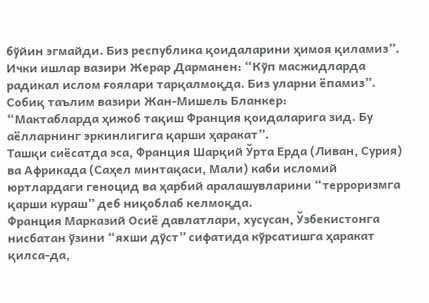бўйин эгмайди. Биз республика қоидаларини ҳимоя қиламиз”.
Ички ишлар вазири Жерар Дарманен: “Кўп масжидларда радикал ислом ғоялари тарқалмоқда. Биз уларни ёпамиз”.
Собиқ таълим вазири Жан-Мишель Бланкер:
“Мактабларда ҳижоб тақиш Франция қоидаларига зид. Бу аёлларнинг эркинлигига қарши ҳаракат”.
Ташқи сиёсатда эса, Франция Шарқий Ўрта Ерда (Ливан, Сурия) ва Африкада (Саҳел минтақаси, Мали) каби исломий юртлардаги геноцид ва ҳарбий аралашувларини “терроризмга қарши кураш” деб ниқоблаб келмоқда.
Франция Марказий Осиё давлатлари, хусусан, Ўзбекистонга нисбатан ўзини “яхши дўст” сифатида кўрсатишга ҳаракат қилса-да,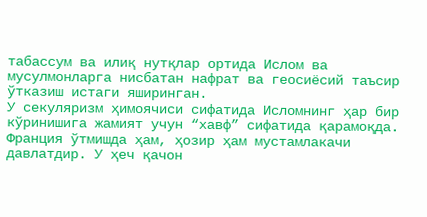табассум ва илиқ нутқлар ортида Ислом ва мусулмонларга нисбатан нафрат ва геосиёсий таъсир ўтказиш истаги яширинган.
У секуляризм ҳимоячиси сифатида Исломнинг ҳар бир кўринишига жамият учун “хавф” сифатида қарамоқда. Франция ўтмишда ҳам, ҳозир ҳам мустамлакачи давлатдир. У ҳеч қачон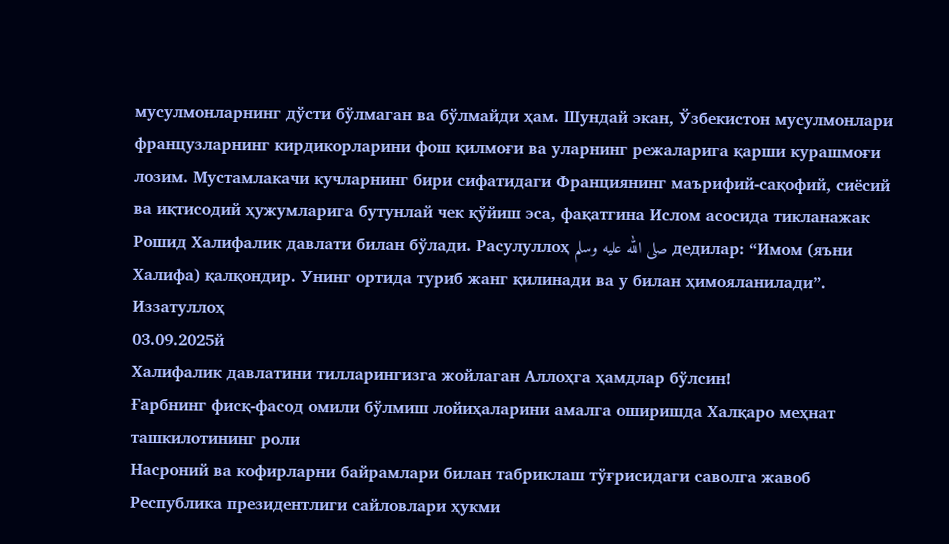мусулмонларнинг дўсти бўлмаган ва бўлмайди ҳам. Шундай экан, Ўзбекистон мусулмонлари французларнинг кирдикорларини фош қилмоғи ва уларнинг режаларига қарши курашмоғи лозим. Мустамлакачи кучларнинг бири сифатидаги Франциянинг маърифий-сақофий, сиёсий ва иқтисодий ҳужумларига бутунлай чек қўйиш эса, фақатгина Ислом асосида тикланажак Рошид Халифалик давлати билан бўлади. Расулуллоҳ صلى الله عليه وسلم дедилар: “Имом (яъни Халифа) қалқондир. Унинг ортида туриб жанг қилинади ва у билан ҳимояланилади”.
Иззатуллоҳ
03.09.2025й
Халифалик давлатини тилларингизга жойлаган Аллоҳга ҳамдлар бўлсин!
Ғарбнинг фисқ-фасод омили бўлмиш лойиҳаларини амалга оширишда Халқаро меҳнат ташкилотининг роли
Насроний ва кофирларни байрамлари билан табриклаш тўғрисидаги саволга жавоб
Республика президентлиги сайловлари ҳукми